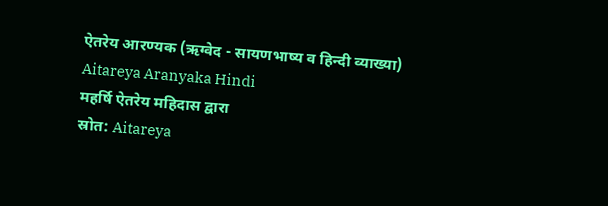ऐतरेय आरण्यक (ऋग्वेद - सायणभाष्य व हिन्दी व्याख्या)
Aitareya Aranyaka Hindi
महर्षि ऐतरेय महिदास द्वारा
स्रोत: Aitareya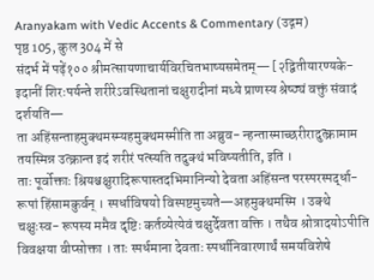Aranyakam with Vedic Accents & Commentary (उद्गम)
पृष्ठ 105, कुल 304 में से
संदर्भ में पढ़ें१०० श्रीमत्सायणाचार्यविरचितभाष्यसमेतम्— [२द्वितीयारण्यके-
इदानीं शिरःपर्यन्ते शरीरेऽवस्थितानां चक्षुरादीनां मध्ये प्राणस्य श्रेष्ठ्यं वक्तुं संवादं दर्शयति—
ता अहिंसन्ताहमुक्थमस्म्यहमुक्थमस्मीति ता अब्रुव- न्हन्तास्माच्छरीरादुत्क्रामाम तयस्मिन्न उत्क्रान्त इदं शरीरं पत्स्यति तदुक्थं भविष्यतीति, इति ।
ताः पूर्वोक्ताः श्रियश्चक्षुरादिरूपास्तदभिमानिन्यो देवता अहिंसन्त परस्परस्पर्द्धा- रूपां हिंसामकुर्वन् । स्पर्धाविषयो विस्पष्टमुच्यते—अहमुक्थमस्मि । उक्थे चक्षुःस्व- रूपस्य ममैव दृष्टिः कर्तव्येत्येवं चक्षुर्देवता वक्ति । तथैव श्रोत्रादयोऽपीति विवक्षया वीप्सोक्ता । ताः स्पर्धमाना देवताः स्पर्धानिवारणार्थं समयविशेषे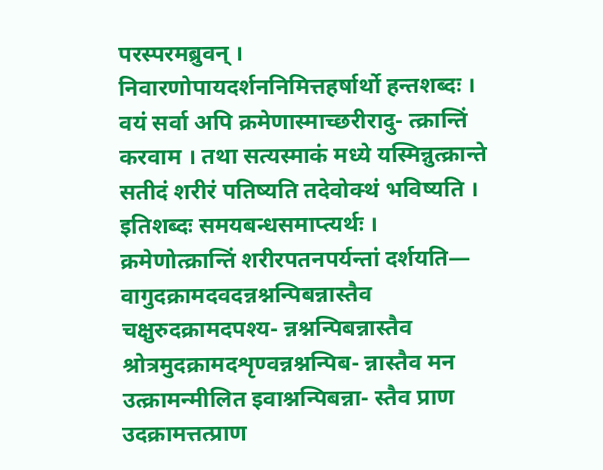परस्परमब्रुवन् । निवारणोपायदर्शननिमित्तहर्षार्थो हन्तशब्दः । वयं सर्वा अपि क्रमेणास्माच्छरीरादु- त्क्रान्तिं करवाम । तथा सत्यस्माकं मध्ये यस्मिन्नुत्क्रान्ते सतीदं शरीरं पतिष्यति तदेवोक्थं भविष्यति । इतिशब्दः समयबन्धसमाप्त्यर्थः ।
क्रमेणोत्क्रान्तिं शरीरपतनपर्यन्तां दर्शयति—
वागुदक्रामदवदन्नश्नन्पिबन्नास्तैव चक्षुरुदक्रामदपश्य- न्नश्नन्पिबन्नास्तैव श्रोत्रमुदक्रामदशृण्वन्नश्नन्पिब- न्नास्तैव मन उत्क्रामन्मीलित इवाश्नन्पिबन्ना- स्तैव प्राण उदक्रामत्तत्प्राण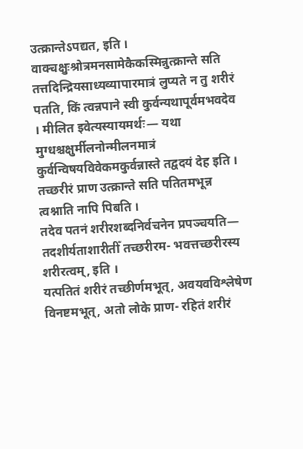उत्क्रान्तेऽपद्यत, इति ।
वाक्चक्षुःश्रोत्रमनसामेकैकस्मिन्नुत्क्रान्ते सति तत्तदिन्द्रियसाध्यव्यापारमात्रं लुप्यते न तु शरीरं पतति, किं त्वन्नपाने स्वी कुर्वन्यथापूर्वमभवदेव । मीलित इवेत्यस्यायमर्थः— यथा मुग्धश्चक्षुर्मीलनोन्मीलनमात्रं कुर्वन्विषयविवेकमकुर्वन्नास्ते तद्वदयं देह इति । तच्छरीरं प्राण उत्क्रान्ते सति पतितमभून्न त्वश्नाति नापि पिबति ।
तदेव पतनं शरीरशब्दनिर्वचनेन प्रपञ्चयति—
तदशीर्यताशारीतीँ तच्छरीरम- भवत्तच्छरीरस्य शरीरत्वम्, इति ।
यत्पतितं शरीरं तच्छीर्णमभूत्, अवयवविश्लेषेण विनष्टमभूत्, अतो लोके प्राण- रहितं शरीरं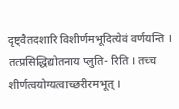दृष्ट्वैतदशारि विशीर्णमभूदित्येवं वर्णयन्ति । तत्प्रसिद्धिद्योतनाय प्लुति- रिति । तच्च शीर्णत्वयोग्यत्वाच्छरीरमभूत् ।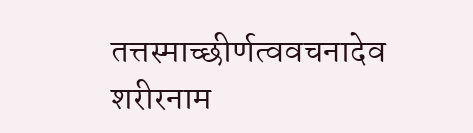तत्तस्माच्छीर्णत्ववचनादेव शरीरनाम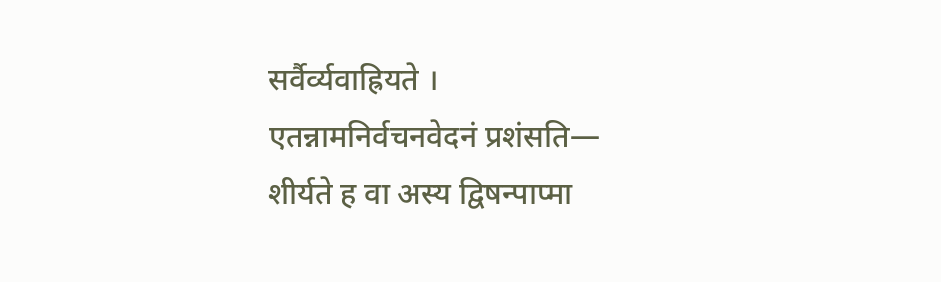सर्वैर्व्यवाह्रियते ।
एतन्नामनिर्वचनवेदनं प्रशंसति—
शीर्यते ह वा अस्य द्विषन्पाप्मा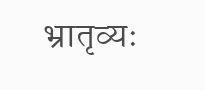भ्रातृव्यः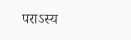पराऽस्य